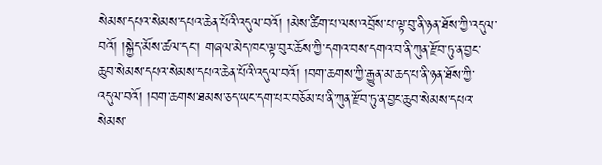སེམས་དཔའ་སེམས་དཔའ་ཆེན་པོའི་འདུལ་བའོ། །མེས་ཚིག་པ་ལས་འབྲོས་པ་ལྟ་བུ་ནི་ཉན་ཐོས་ཀྱི་འདུལ་བའོ། །སྐྱེད་མོས་ཚལ་དང་། གཞལ་མེད་ཁང་ལྟ་བུར་ཆོས་ཀྱི་དགའ་བས་དགའ་བ་ནི་ཀུན་རྫོབ་ཏུ་ན་བྱང་ཆུབ་སེམས་དཔའ་སེམས་དཔའ་ཆེན་པོའི་འདུལ་བའོ། །བག་ཆགས་ཀྱི་རྒྱུན་མ་ཆད་པ་ནི་ཉན་ཐོས་ཀྱི་འདུལ་བའོ། །བག་ཆགས་ཐམས་ཅད་ཡང་དག་པར་བཅོམ་པ་ནི་ཀུན་རྫོབ་ཏུ་ན་བྱང་ཆུབ་སེམས་དཔའ་སེམས་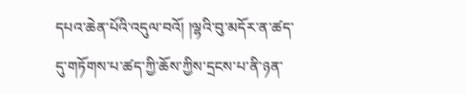དཔའ་ཆེན་པོའི་འདུལ་བའོ། །ལྷའི་བུ་མདོར་ན་ཚད་དུ་གཏོགས་པ་ཚད་ཀྱི་ཆོས་ཀྱིས་དྲངས་པ་ནི་ཉན་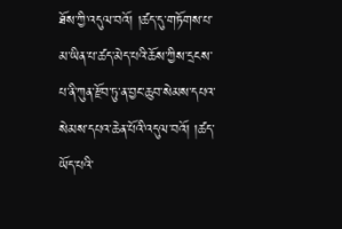ཐོས་ཀྱི་འདུལ་བའོ། །ཚད་དུ་གཏོགས་པ་མ་ཡིན་པ་ཚད་མེད་པའི་ཆོས་ཀྱིས་དྲངས་པ་ནི་ཀུན་རྫོབ་ཏུ་ན་བྱང་ཆུབ་སེམས་དཔའ་སེམས་དཔའ་ཆེན་པོའི་འདུལ་བའོ། །ཚད་ཡོད་པའི་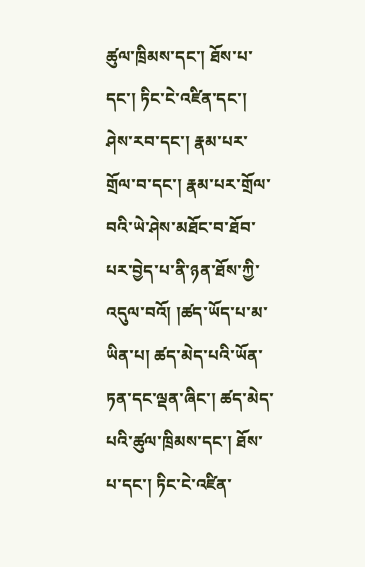ཚུལ་ཁྲིམས་དང་། ཐོས་པ་དང་། ཏིང་ངེ་འཛིན་དང་། ཤེས་རབ་དང་། རྣམ་པར་གྲོལ་བ་དང་། རྣམ་པར་གྲོལ་བའི་ཡེ་ཤེས་མཐོང་བ་ཐོབ་པར་བྱེད་པ་ནི་ཉན་ཐོས་ཀྱི་འདུལ་བའོ། །ཚད་ཡོད་པ་མ་ཡིན་པ། ཚད་མེད་པའི་ཡོན་ཏན་དང་ལྡན་ཞིང་། ཚད་མེད་པའི་ཚུལ་ཁྲིམས་དང་། ཐོས་པ་དང་། ཏིང་ངེ་འཛིན་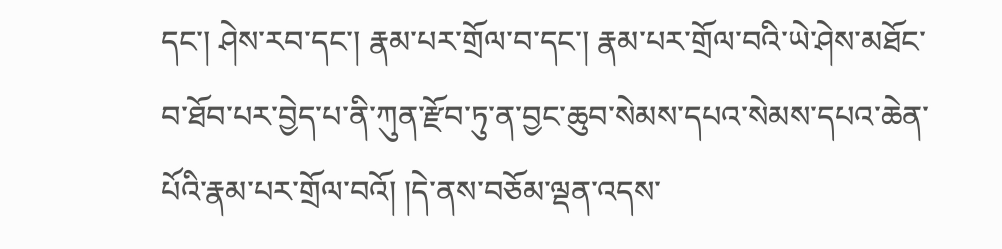དང་། ཤེས་རབ་དང་། རྣམ་པར་གྲོལ་བ་དང་། རྣམ་པར་གྲོལ་བའི་ཡེ་ཤེས་མཐོང་བ་ཐོབ་པར་བྱེད་པ་ནི་ཀུན་རྫོབ་ཏུ་ན་བྱང་ཆུབ་སེམས་དཔའ་སེམས་དཔའ་ཆེན་པོའི་རྣམ་པར་གྲོལ་བའོ། །དེ་ནས་བཅོམ་ལྡན་འདས་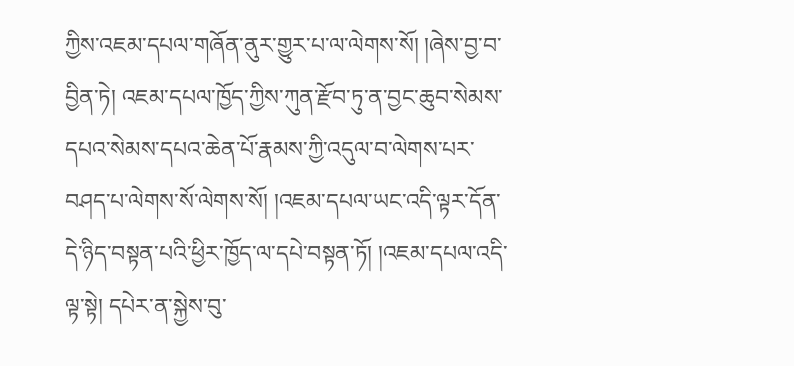ཀྱིས་འཇམ་དཔལ་གཞོན་ནུར་གྱུར་པ་ལ་ལེགས་སོ། །ཞེས་བྱ་བ་བྱིན་ཏེ། འཇམ་དཔལ་ཁྱོད་ཀྱིས་ཀུན་རྫོབ་ཏུ་ན་བྱང་ཆུབ་སེམས་དཔའ་སེམས་དཔའ་ཆེན་པོ་རྣམས་ཀྱི་འདུལ་བ་ལེགས་པར་བཤད་པ་ལེགས་སོ་ལེགས་སོ། །འཇམ་དཔལ་ཡང་འདི་ལྟར་དོན་དེ་ཉིད་བསྟན་པའི་ཕྱིར་ཁྱོད་ལ་དཔེ་བསྟན་ཏོ། །འཇམ་དཔལ་འདི་ལྟ་སྟེ། དཔེར་ན་སྐྱེས་བུ་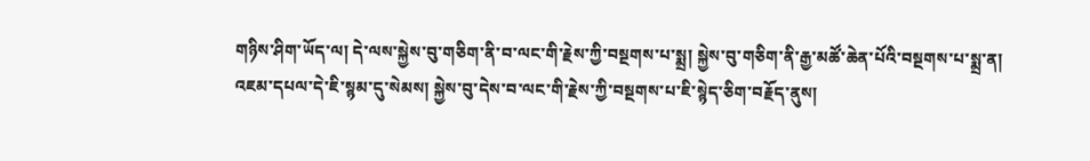གཉིས་ཤིག་ཡོད་ལ། དེ་ལས་སྐྱེས་བུ་གཅིག་ནི་བ་ལང་གི་རྗེས་ཀྱི་བསྔགས་པ་སྨྲ། སྐྱེས་བུ་གཅིག་ནི་རྒྱ་མཚོ་ཆེན་པོའི་བསྔགས་པ་སྨྲ་ན། འཇམ་དཔལ་དེ་ཇི་སྙམ་དུ་སེམས། སྐྱེས་བུ་དེས་བ་ལང་གི་རྗེས་ཀྱི་བསྔགས་པ་ཇི་སྙེད་ཅིག་བརྗོད་ནུས།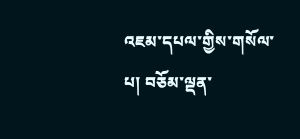འཇམ་དཔལ་གྱིས་གསོལ་པ། བཅོམ་ལྡན་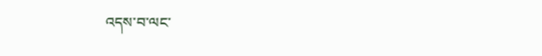འདས་བ་ལང་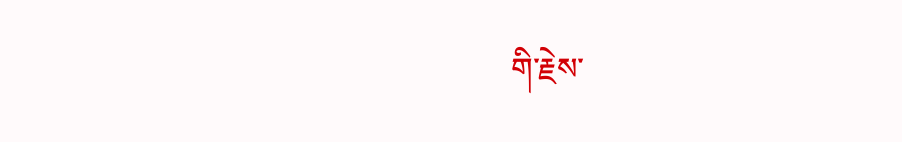གི་རྗེས་